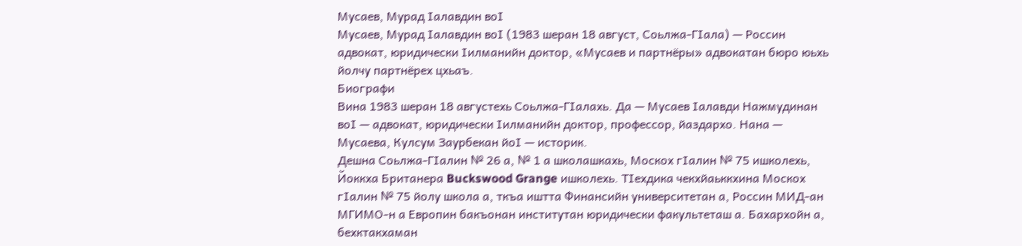Мусаев, Мурад Ӏалавдин воӀ
Мусаев, Мурад Ӏалавдин воӀ (1983 шеран 18 август, Соьлжа-ГӀала) — Россин адвокат, юридически Ӏилманийн доктор, «Мусаев и партнёры» адвокатан бюро юьхь йолчу партнёрех цхьаъ.
Биографи
Вина 1983 шеран 18 августехь Соьлжа-ГӀалахь. Да — Мусаев Ӏалавди Нажмудинан воӀ — адвокат, юридически Ӏилманийн доктор, профессор, йаздархо. Нана — Мусаева, Кулсум Заурбекан йоӀ — историк.
Дешна Соьлжа-ГӀалин № 26 а, № 1 а школашкахь, Москох гӀалин № 75 ишколехь, Йоккха Британера Buckswood Grange ишколехь. ТӀехдика чекхйаьккхина Москох гӀалин № 75 йолу школа а, ткъа иштта Финансийн университетан а, Россин МИД-ан МГИМО-н а Европин бакъонан институтан юридически факультеташ а. Бахархойн а, бехктакхаман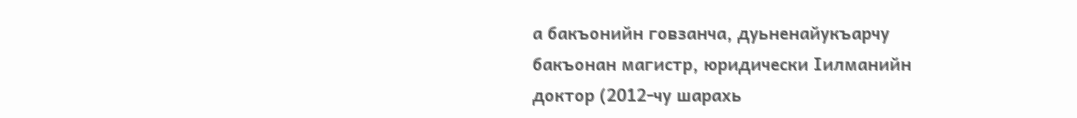а бакъонийн говзанча, дуьненайукъарчу бакъонан магистр, юридически Ӏилманийн доктор (2012-чу шарахь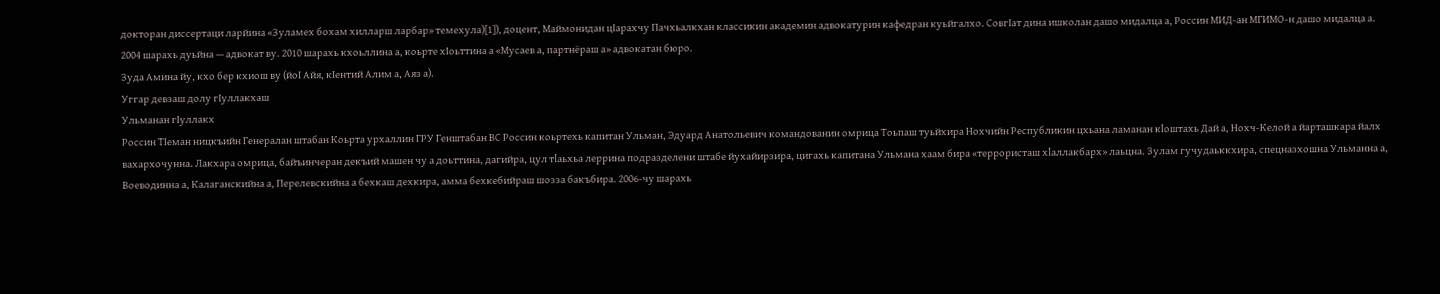докторан диссертаци ларйина «Зуламех бохам хилларш ларбар» темехула)[1]), доцент, Маймонидан цӀарахчу Пачхьалкхан классикин академин адвокатурин кафедран куьйгалхо. СовгӀат дина ишколан дашо мидалца а, Россин МИД-ан МГИМО-н дашо мидалца а.
2004 шарахь дуьйна — адвокат ву. 2010 шарахь кхоьллина а, коьрте хӀоьттина а «Мусаев а, партнёраш а» адвокатан бюро.
Зуда Амина йу, кхо бер кхиош ву (йоӀ Айя, кӀентий Алим а, Аяз а).
Уггар девзаш долу гӀуллакхаш
Ульманан гӀуллакх
Россин ТӀеман ницкъийн Генералан штабан Коьрта урхаллин ГРУ Генштабан ВС Россин коьртехь капитан Ульман, Эдуард Анатольевич командованин омрица Тоьпаш туьйхира Нохчийн Республикин цхьана ламанан кӏоштахь Дай а, Нохч-Келой а йарташкара йалх вахархочунна. Лакхара омрица, байъинчеран декъий машен чу а доьттина, дагийра, цул тӏаьхьа леррина подразделени штабе йухайирзира, цигахь капитана Ульмана хаам бира «террористаш хӏаллакбарх» лаьцна. Зулам гучудаьккхира, спецназхошна Ульманна а, Воеводинна а, Калаганскийна а, Перелевскийна а бехкаш дехкира, амма бехкебийраш шозза бакъбира. 2006-чу шарахь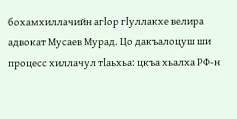бохамхиллачийн агӏор гӏуллакхе велира адвокат Мусаев Мурад. Цо дакъалоцуш ши процесс хиллачул тӏаьхьа: цкъа хьалха РФ-н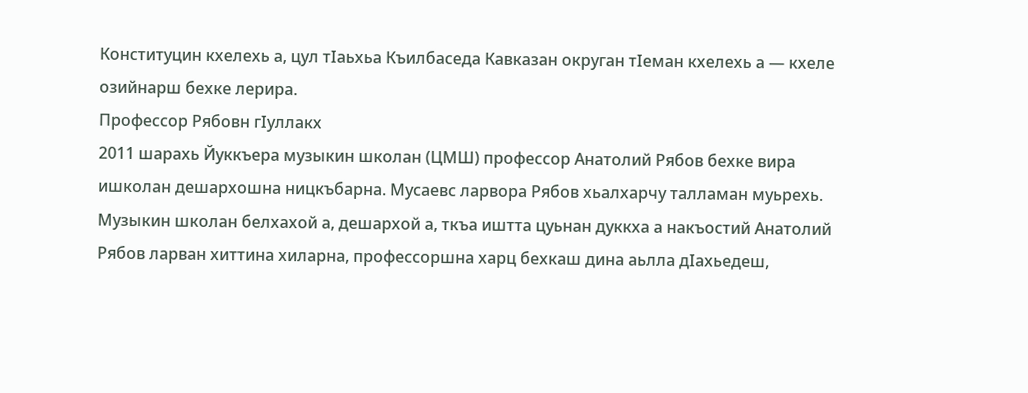Конституцин кхелехь а, цул тӀаьхьа Къилбаседа Кавказан округан тӀеман кхелехь а — кхеле озийнарш бехке лерира.
Профессор Рябовн гӀуллакх
2011 шарахь Йуккъера музыкин школан (ЦМШ) профессор Анатолий Рябов бехке вира ишколан дешархошна ницкъбарна. Мусаевс ларвора Рябов хьалхарчу талламан муьрехь. Музыкин школан белхахой а, дешархой а, ткъа иштта цуьнан дуккха а накъостий Анатолий Рябов ларван хиттина хиларна, профессоршна харц бехкаш дина аьлла дӀахьедеш,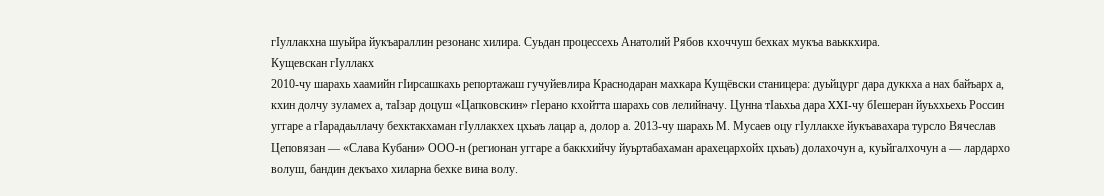гӀуллакхна шуьйра йукъараллин резонанс хилира. Суьдан процессехь Анатолий Рябов кхоччуш бехках мукъа ваьккхира.
Кущевскан гӀуллакх
2010-чу шарахь хаамийн гӀирсашкахь репортажаш гучуйевлира Краснодаран махкара Кущёвски станицера: дуьйцург дара дуккха а нах байъарх а, кхин долчу зуламех а, таӀзар доцуш «Цапковскин» гӀерано кхойтта шарахь сов лелийначу. Цунна тӀаьхьа дара XXI-чу бӀешеран йуьххьехь Россин уггаре а гӀарадаьллачу бехктакхаман гӀуллакхех цхьаъ лацар а, долор а. 2013-чу шарахь М. Мусаев оцу гӀуллакхе йукъавахара турсло Вячеслав Цеповязан — «Слава Кубани» ООО-н (регионан уггаре а баккхийчу йуьртабахаман арахецархойх цхьаъ) долахочун а, куьйгалхочун а — лардархо волуш, бандин декъахо хиларна бехке вина волу.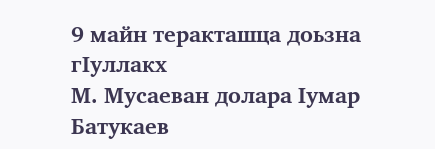9 майн теракташца доьзна гӀуллакх
М. Мусаеван долара Ӏумар Батукаев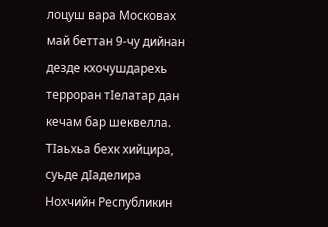лоцуш вара Московах май беттан 9-чу дийнан дезде кхочушдарехь терроран тӀелатар дан кечам бар шеквелла. ТӀаьхьа бехк хийцира, суьде дӀаделира Нохчийн Республикин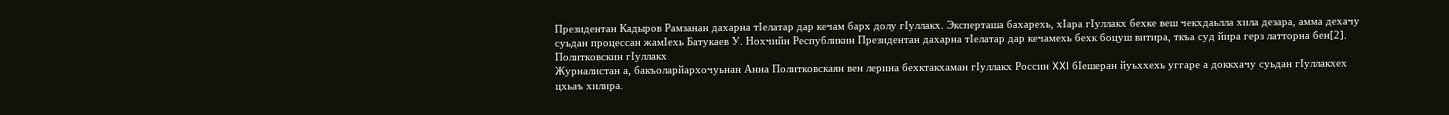Президентан Кадыров Рамзанан дахарна тӀелатар дар кечам барх долу гӀуллакх. Эксперташа бахарехь, хӀара гӀуллакх бехке веш чекхдаьлла хила дезара, амма дехачу суьдан процессан жамӀехь Батукаев У. Нохчийн Республикин Президентан дахарна тӀелатар дар кечамехь бехк боцуш витира, ткъа суд йира герз латторна бен[2].
Политковскин гӀуллакх
Журналистан а, бакъоларйархочуьнан Анна Политковскаян вен лерина бехктакхаман гӀуллакх Россин XXI бӀешеран йуьххехь уггаре а доккхачу суьдан гӀуллакхех цхьаъ хилира.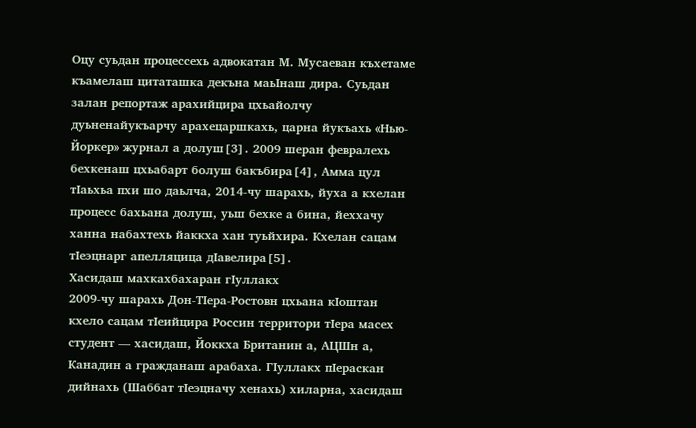Оцу суьдан процессехь адвокатан М. Мусаеван къхетаме къамелаш цитаташка декъна маьӀнаш дира. Суьдан залан репортаж арахийцира цхьайолчу дуьненайукъарчу арахецаршкахь, царна йукъахь «Нью-Йоркер» журнал а долуш[3]. 2009 шеран февралехь бехкенаш цхьабарт болуш бакъбира[4], Амма цул тӀаьхьа пхи шо даьлча, 2014-чу шарахь, йуха а кхелан процесс бахьана долуш, уьш бехке а бина, йеххачу ханна набахтехь йаккха хан туьйхира. Кхелан сацам тӀеэцнарг апелляцица дӀавелира[5].
Хасидаш махкахбахаран гӀуллакх
2009-чу шарахь Дон-ТӀера-Ростовн цхьана кӀоштан кхело сацам тӀеийцира Россин территори тӀера масех студент — хасидаш, Йоккха Британин а, АЦШн а, Канадин а гражданаш арабаха. ГӀуллакх пӀераскан дийнахь (Шаббат тӀеэцначу хенахь) хиларна, хасидаш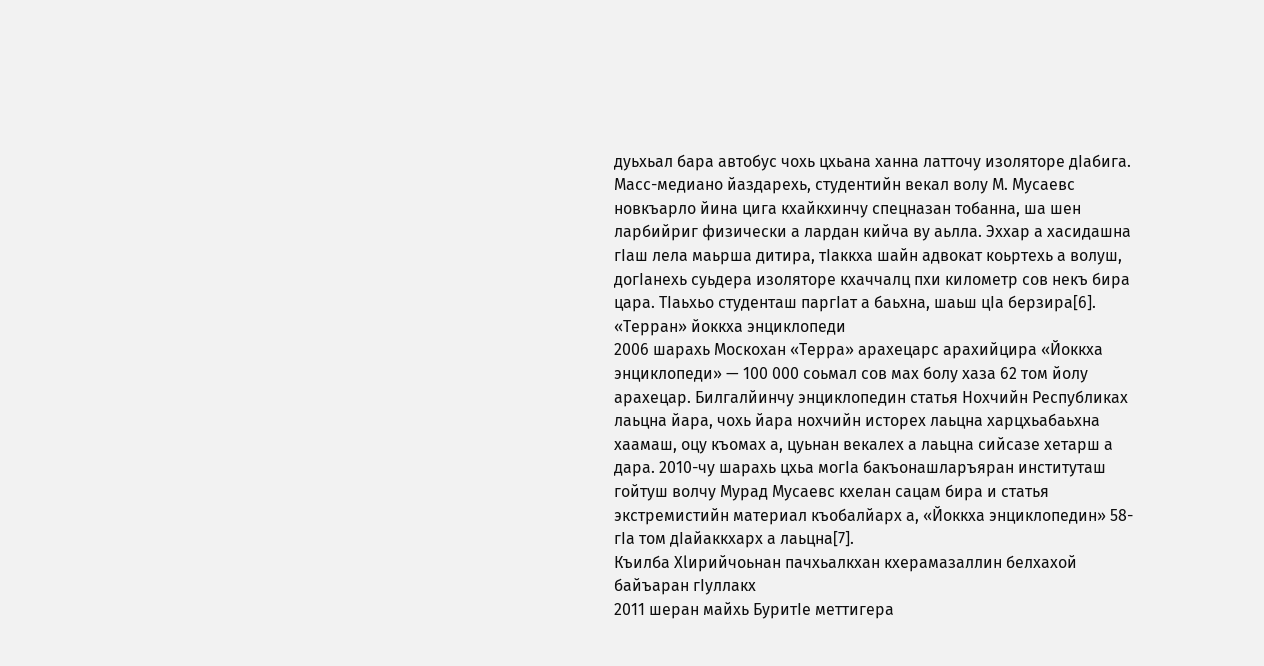дуьхьал бара автобус чохь цхьана ханна латточу изоляторе дӀабига. Масс-медиано йаздарехь, студентийн векал волу М. Мусаевс новкъарло йина цига кхайкхинчу спецназан тобанна, ша шен ларбийриг физически а лардан кийча ву аьлла. Эххар а хасидашна гӀаш лела маьрша дитира, тӀаккха шайн адвокат коьртехь а волуш, догӀанехь суьдера изоляторе кхаччалц пхи километр сов некъ бира цара. ТӀаьхьо студенташ паргӀат а баьхна, шаьш цӀа берзира[6].
«Терран» йоккха энциклопеди
2006 шарахь Москохан «Терра» арахецарс арахийцира «Йоккха энциклопеди» — 100 000 соьмал сов мах болу хаза 62 том йолу арахецар. Билгалйинчу энциклопедин статья Нохчийн Республиках лаьцна йара, чохь йара нохчийн исторех лаьцна харцхьабаьхна хаамаш, оцу къомах а, цуьнан векалех а лаьцна сийсазе хетарш а дара. 2010-чу шарахь цхьа могӀа бакъонашларъяран институташ гойтуш волчу Мурад Мусаевс кхелан сацам бира и статья экстремистийн материал къобалйарх а, «Йоккха энциклопедин» 58-гӀа том дӀайаккхарх а лаьцна[7].
Къилба Хӏирийчоьнан пачхьалкхан кхерамазаллин белхахой байъаран гӀуллакх
2011 шеран майхь БуритӀе меттигера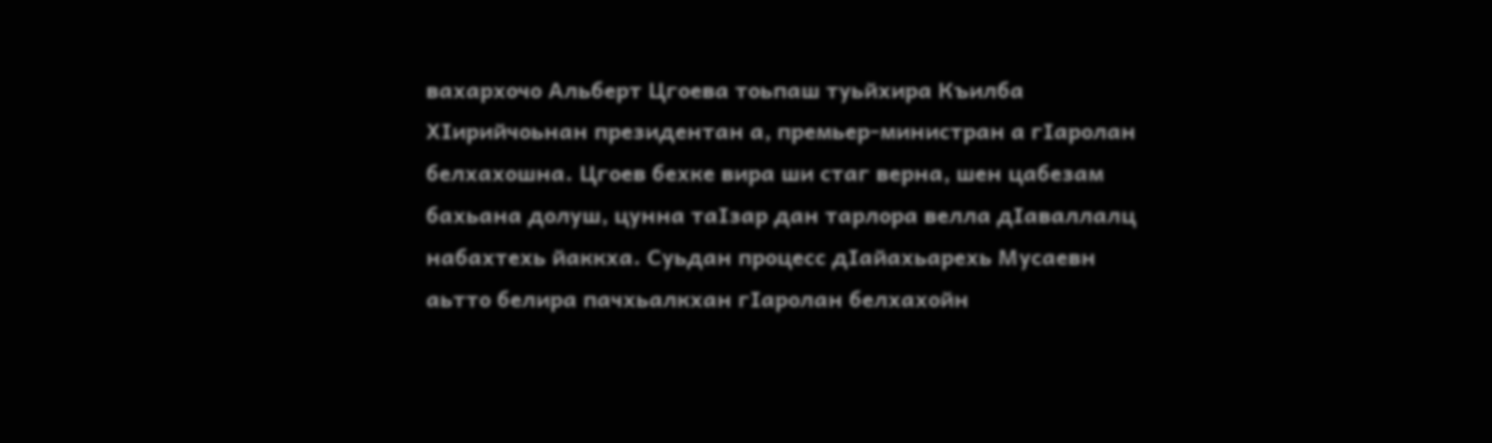вахархочо Альберт Цгоева тоьпаш туьйхира Къилба ХӀирийчоьнан президентан а, премьер-министран а гӀаролан белхахошна. Цгоев бехке вира ши стаг верна, шен цабезам бахьана долуш, цунна таӀзар дан тарлора велла дӀаваллалц набахтехь йаккха. Суьдан процесс дӀайахьарехь Мусаевн аьтто белира пачхьалкхан гӀаролан белхахойн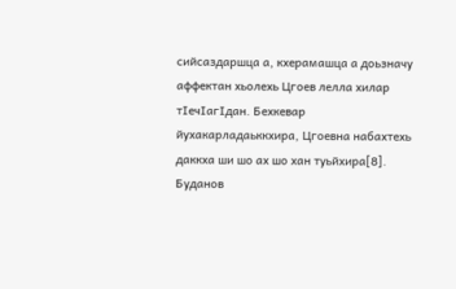сийсаздаршца а, кхерамашца а доьзначу аффектан хьолехь Цгоев лелла хилар тӀечӀагӀдан. Бехкевар йухакарладаьккхира, Цгоевна набахтехь даккха ши шо ах шо хан туьйхира[8].
Буданов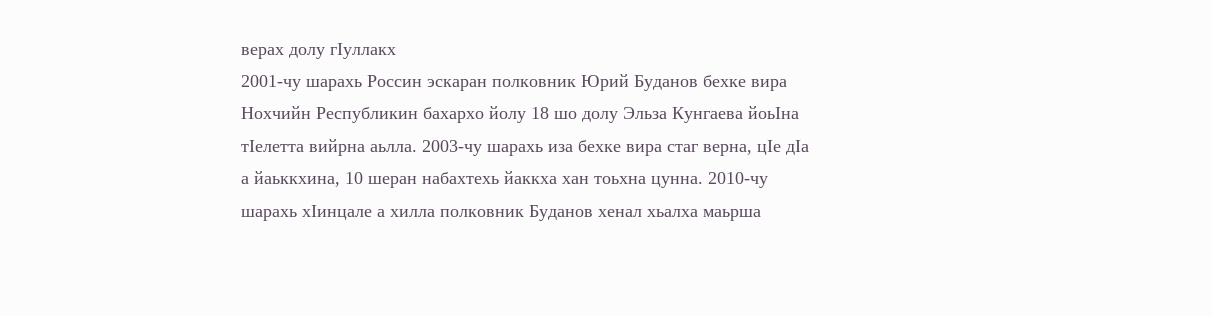верах долу гӀуллакх
2001-чу шарахь Россин эскаран полковник Юрий Буданов бехке вира Нохчийн Республикин бахархо йолу 18 шо долу Эльза Кунгаева йоьӀна тӀелетта вийрна аьлла. 2003-чу шарахь иза бехке вира стаг верна, цӀе дӀа а йаьккхина, 10 шеран набахтехь йаккха хан тоьхна цунна. 2010-чу шарахь хӀинцале а хилла полковник Буданов хенал хьалха маьрша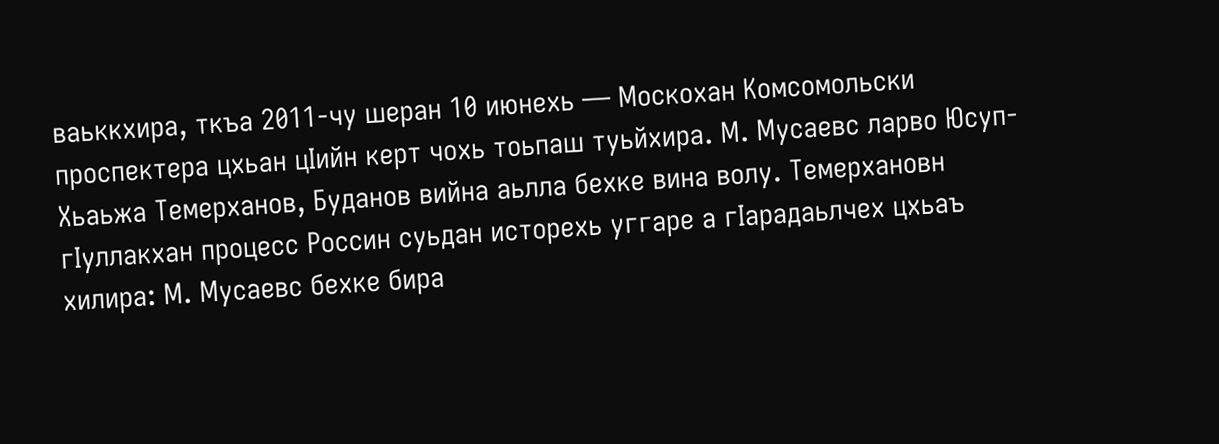ваьккхира, ткъа 2011-чу шеран 10 июнехь — Москохан Комсомольски проспектера цхьан цӀийн керт чохь тоьпаш туьйхира. М. Мусаевс ларво Юсуп-Хьаьжа Темерханов, Буданов вийна аьлла бехке вина волу. Темерхановн гӀуллакхан процесс Россин суьдан исторехь уггаре а гӀарадаьлчех цхьаъ хилира: М. Мусаевс бехке бира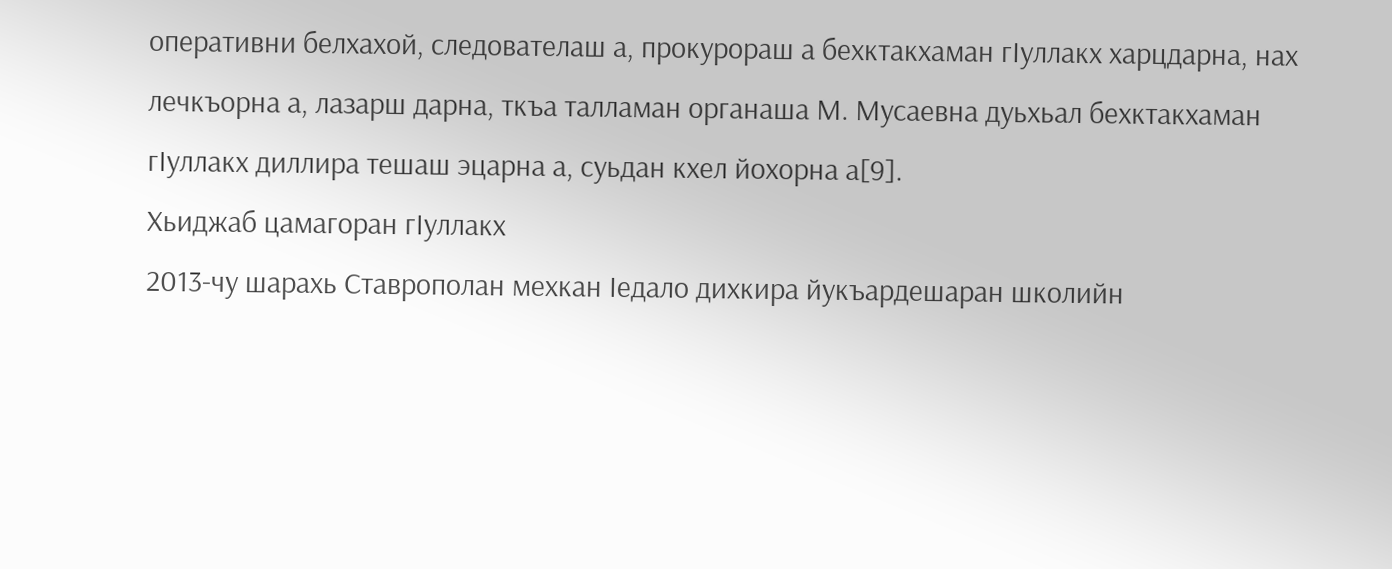оперативни белхахой, следователаш а, прокурораш а бехктакхаман гӀуллакх харцдарна, нах лечкъорна а, лазарш дарна, ткъа талламан органаша М. Мусаевна дуьхьал бехктакхаман гӀуллакх диллира тешаш эцарна а, суьдан кхел йохорна а[9].
Хьиджаб цамагоран гӀуллакх
2013-чу шарахь Ставрополан мехкан Ӏедало дихкира йукъардешаран школийн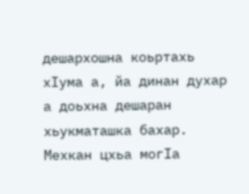дешархошна коьртахь хӀума а, йа динан духар а доьхна дешаран хьукматашка бахар. Мехкан цхьа могӀа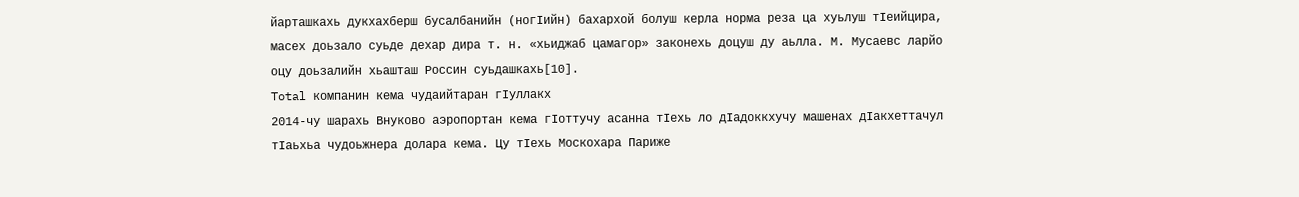йарташкахь дукхахберш бусалбанийн (ногӀийн) бахархой болуш керла норма реза ца хуьлуш тӀеийцира, масех доьзало суьде дехар дира т. н. «хьиджаб цамагор» законехь доцуш ду аьлла. М. Мусаевс ларйо оцу доьзалийн хьашташ Россин суьдашкахь[10].
Total компанин кема чудаийтаран гӀуллакх
2014-чу шарахь Внуково аэропортан кема гӀоттучу асанна тӀехь ло дӀадоккхучу машенах дӀакхеттачул тӀаьхьа чудоьжнера долара кема. Цу тӀехь Москохара Париже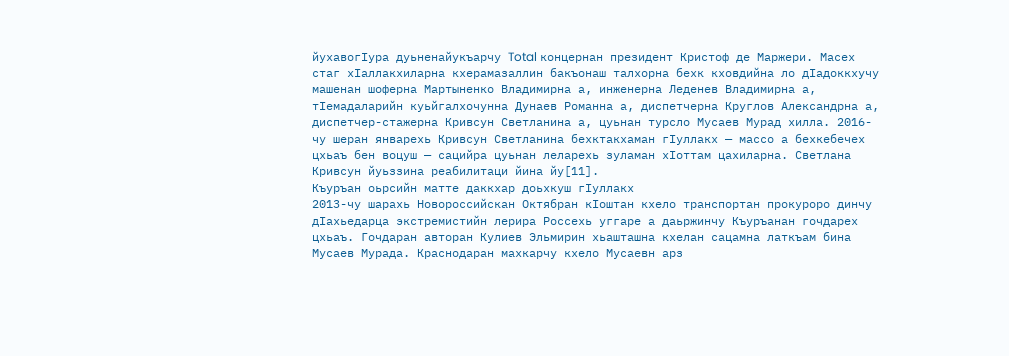йухавогӀура дуьненайукъарчу Total концернан президент Кристоф де Маржери. Масех стаг хӀаллакхиларна кхерамазаллин бакъонаш талхорна бехк кховдийна ло дӀадоккхучу машенан шоферна Мартыненко Владимирна а, инженерна Леденев Владимирна а, тӀемадаларийн куьйгалхочунна Дунаев Романна а, диспетчерна Круглов Александрна а, диспетчер-стажерна Кривсун Светланина а, цуьнан турсло Мусаев Мурад хилла. 2016-чу шеран январехь Кривсун Светланина бехктакхаман гӀуллакх — массо а бехкебечех цхьаъ бен воцуш — сацийра цуьнан леларехь зуламан хӀоттам цахиларна. Светлана Кривсун йуьззина реабилитаци йина йу[11].
Къуръан оьрсийн матте даккхар доьхкуш гӀуллакх
2013-чу шарахь Новороссийскан Октябран кӀоштан кхело транспортан прокуроро динчу дӀахьедарца экстремистийн лерира Россехь уггаре а даьржинчу Къуръанан гочдарех цхьаъ. Гочдаран авторан Кулиев Эльмирин хьашташна кхелан сацамна латкъам бина Мусаев Мурада. Краснодаран махкарчу кхело Мусаевн арз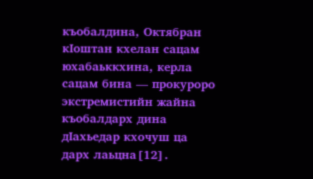къобалдина, Октябран кӀоштан кхелан сацам юхабаьккхина, керла сацам бина — прокуроро экстремистийн жайна къобалдарх дина дӀахьедар кхочуш ца дарх лаьцна[12].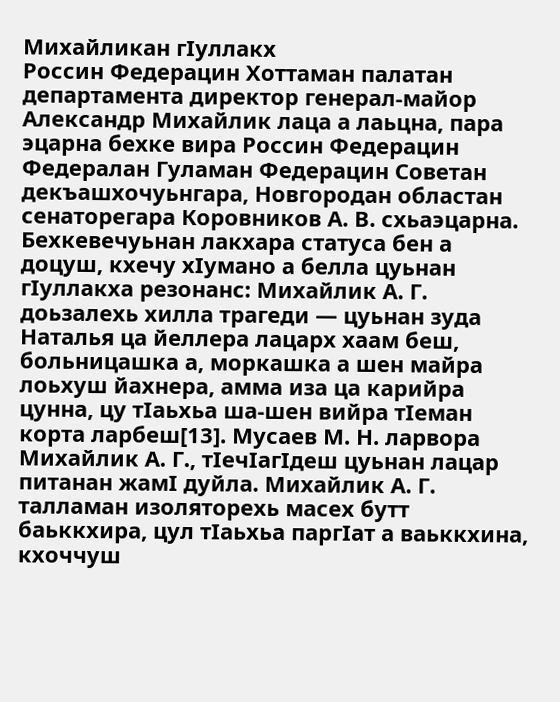Михайликан гӀуллакх
Россин Федерацин Хоттаман палатан департамента директор генерал-майор Александр Михайлик лаца а лаьцна, пара эцарна бехке вира Россин Федерацин Федералан Гуламан Федерацин Советан декъашхочуьнгара, Новгородан областан сенаторегара Коровников А. В. схьаэцарна. Бехкевечуьнан лакхара статуса бен а доцуш, кхечу хӀумано а белла цуьнан гӀуллакха резонанс: Михайлик А. Г. доьзалехь хилла трагеди — цуьнан зуда Наталья ца йеллера лацарх хаам беш, больницашка а, моркашка а шен майра лоьхуш йахнера, амма иза ца карийра цунна, цу тӀаьхьа ша-шен вийра тӀеман корта ларбеш[13]. Мусаев М. Н. ларвора Михайлик А. Г., тӀечӀагӀдеш цуьнан лацар питанан жамӀ дуйла. Михайлик А. Г. талламан изоляторехь масех бутт баьккхира, цул тӀаьхьа паргӀат а ваьккхина, кхоччуш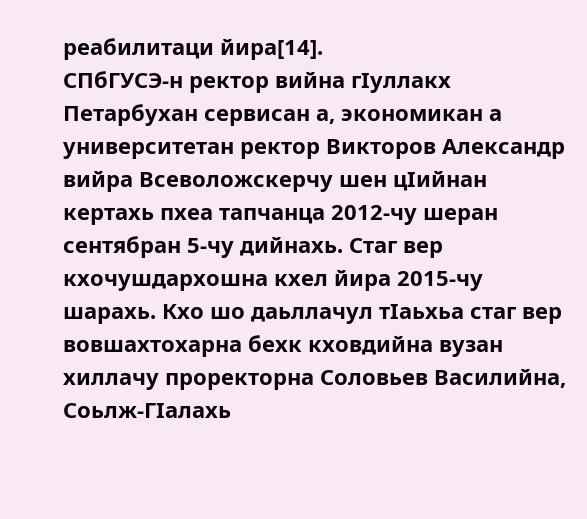реабилитаци йира[14].
СПбГУСЭ-н ректор вийна гӀуллакх
Петарбухан сервисан а, экономикан а университетан ректор Викторов Александр вийра Всеволожскерчу шен цӀийнан кертахь пхеа тапчанца 2012-чу шеран сентябран 5-чу дийнахь. Стаг вер кхочушдархошна кхел йира 2015-чу шарахь. Кхо шо даьллачул тӀаьхьа стаг вер вовшахтохарна бехк кховдийна вузан хиллачу проректорна Соловьев Василийна, Соьлж-ГӀалахь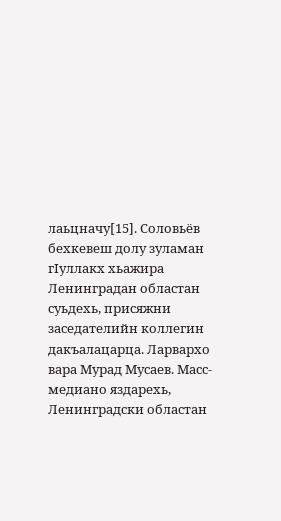лаьцначу[15]. Соловьёв бехкевеш долу зуламан гӀуллакх хьажира Ленинградан областан суьдехь, присяжни заседателийн коллегин дакъалацарца. Ларвархо вара Мурад Мусаев. Масс-медиано яздарехь, Ленинградски областан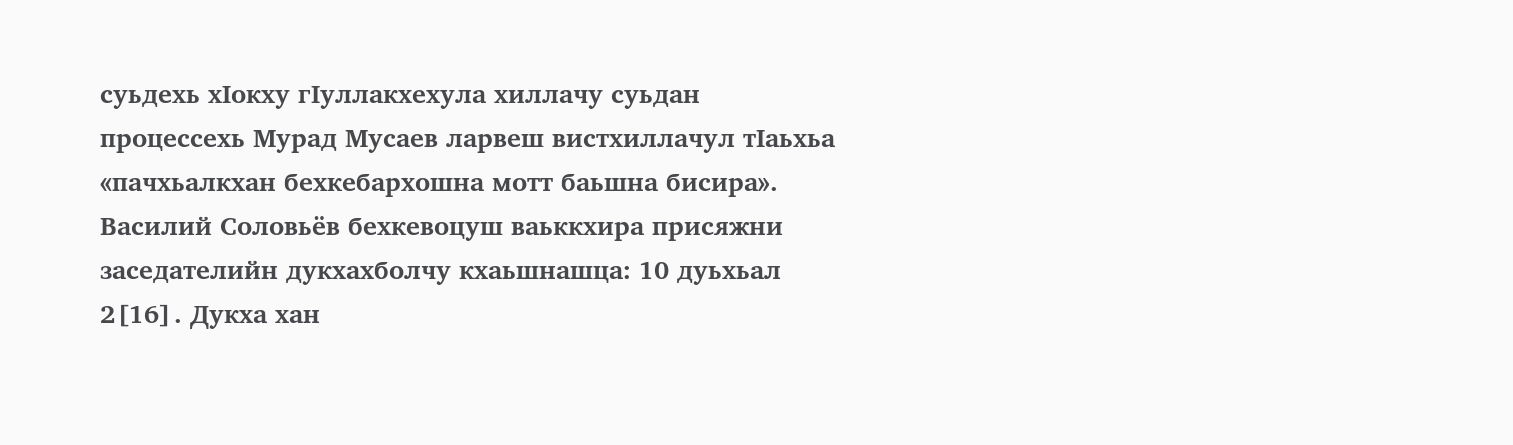суьдехь хӀокху гӀуллакхехула хиллачу суьдан процессехь Мурад Мусаев ларвеш вистхиллачул тӀаьхьа «пачхьалкхан бехкебархошна мотт баьшна бисира». Василий Соловьёв бехкевоцуш ваьккхира присяжни заседателийн дукхахболчу кхаьшнашца: 10 дуьхьал 2[16]. Дукха хан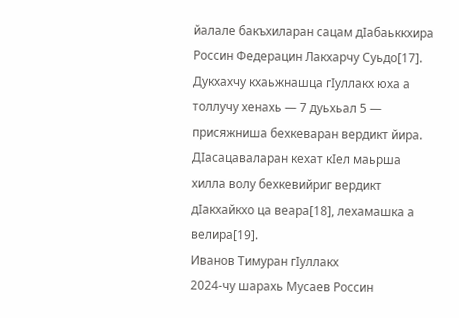йалале бакъхиларан сацам дӀабаьккхира Россин Федерацин Лакхарчу Суьдо[17]. Дукхахчу кхаьжнашца гӀуллакх юха а толлучу хенахь — 7 дуьхьал 5 — присяжниша бехкеваран вердикт йира. ДӀасацаваларан кехат кӀел маьрша хилла волу бехкевийриг вердикт дӀакхайкхо ца веара[18], лехамашка а велира[19].
Иванов Тимуран гӀуллакх
2024-чу шарахь Мусаев Россин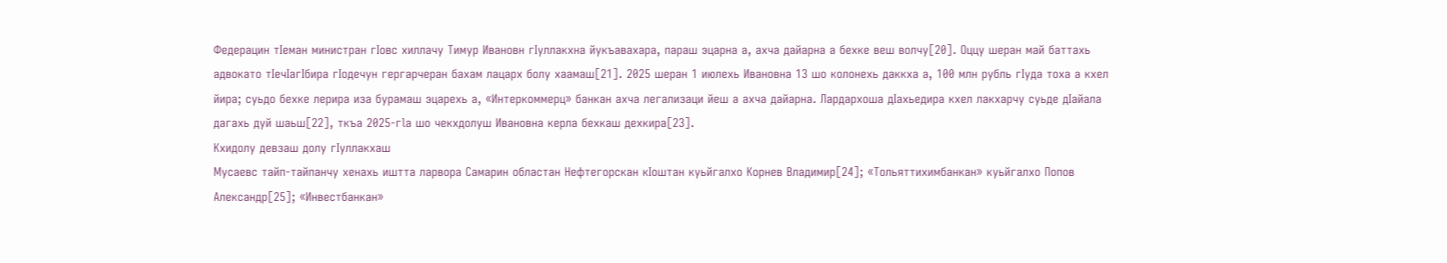Федерацин тӀеман министран гӀовс хиллачу Тимур Ивановн гӀуллакхна йукъавахара, параш эцарна а, ахча дайарна а бехке веш волчу[20]. Оццу шеран май баттахь адвокато тӀечӀагӀбира гӀодечун гергарчеран бахам лацарх болу хаамаш[21]. 2025 шеран 1 июлехь Ивановна 13 шо колонехь даккха а, 100 млн рубль гӀуда тоха а кхел йира; суьдо бехке лерира иза бурамаш эцарехь а, «Интеркоммерц» банкан ахча легализаци йеш а ахча дайарна. Лардархоша дӀахьедира кхел лакхарчу суьде дӀайала дагахь дуй шаьш[22], ткъа 2025-гӏа шо чекхдолуш Ивановна керла бехкаш дехкира[23].
Кхидолу девзаш долу гӀуллакхаш
Мусаевс тайп-тайпанчу хенахь иштта ларвора Самарин областан Нефтегорскан кӀоштан куьйгалхо Корнев Владимир[24]; «Тольяттихимбанкан» куьйгалхо Попов Александр[25]; «Инвестбанкан»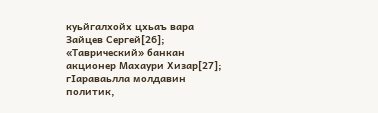куьйгалхойх цхьаъ вара Зайцев Сергей[26]; «Таврический» банкан акционер Махаури Хизар[27]; гӀараваьлла молдавин политик,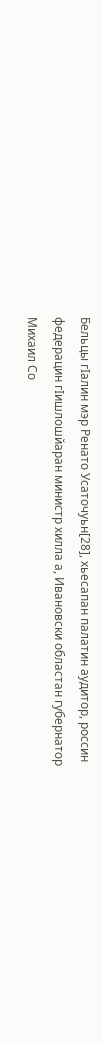Бельцы гӀалин мэр Ренато Усаточуьн[28], хьесапан палатин аудитор, россин федерацин гӏишлошйаран министр хилла а, Ивановски областан губернатор Михаил Со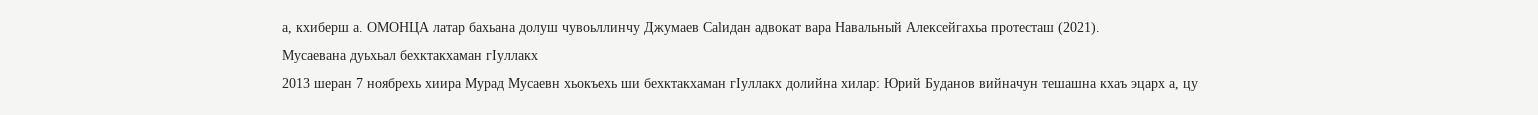а, кхиберш а. ОМОНЦА латар бахьана долуш чувоьллинчу Джумаев Саӏидан адвокат вара Навальный Алексейгахьа протесташ (2021).
Мусаевана дуьхьал бехктакхаман гӀуллакх
2013 шеран 7 ноябрехь хиира Мурад Мусаевн хьокъехь ши бехктакхаман гӀуллакх долийна хилар: Юрий Буданов вийначун тешашна кхаъ эцарх а, цу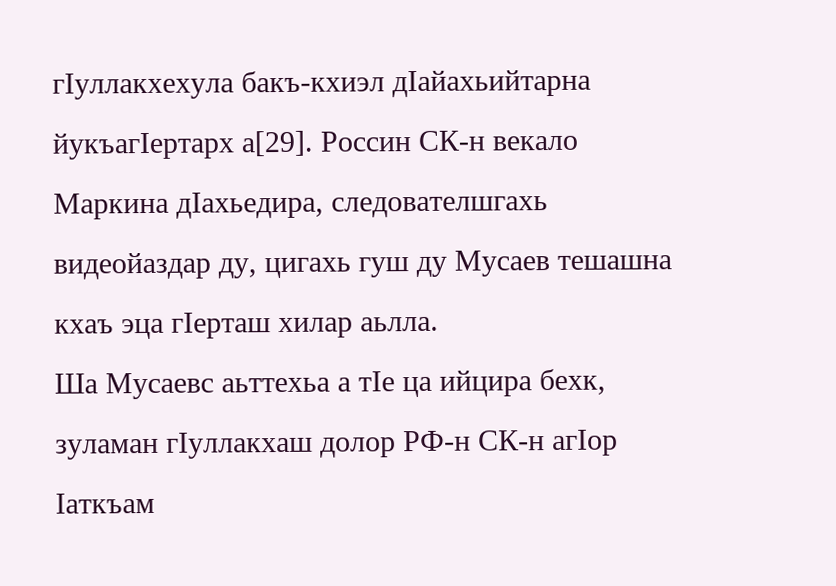гӀуллакхехула бакъ-кхиэл дӀайахьийтарна йукъагӀертарх а[29]. Россин СК-н векало Маркина дӀахьедира, следователшгахь видеойаздар ду, цигахь гуш ду Мусаев тешашна кхаъ эца гӀерташ хилар аьлла.
Ша Мусаевс аьттехьа а тӀе ца ийцира бехк, зуламан гӀуллакхаш долор РФ-н СК-н агӀор Ӏаткъам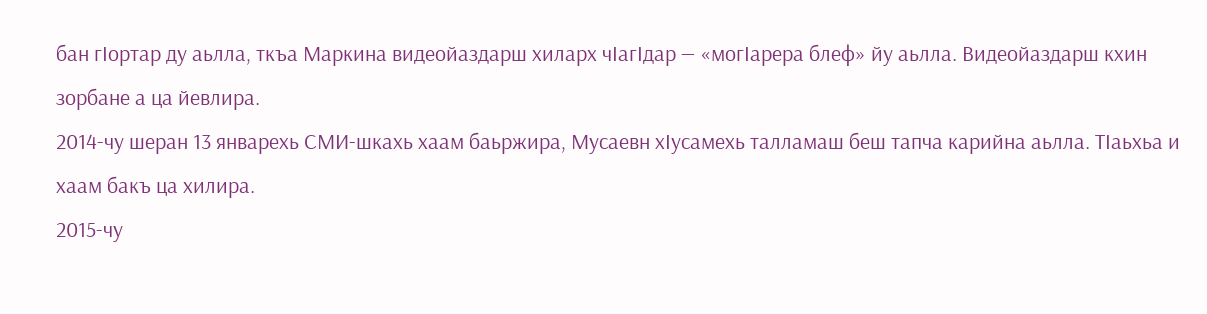бан гӀортар ду аьлла, ткъа Маркина видеойаздарш хиларх чӀагӀдар — «могӀарера блеф» йу аьлла. Видеойаздарш кхин зорбане а ца йевлира.
2014-чу шеран 13 январехь СМИ-шкахь хаам баьржира, Мусаевн хӀусамехь талламаш беш тапча карийна аьлла. ТӀаьхьа и хаам бакъ ца хилира.
2015-чу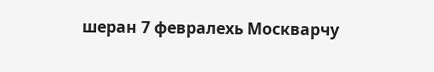шеран 7 февралехь Москварчу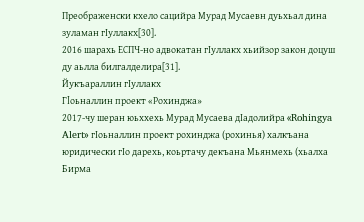Преображенски кхело сацийра Мурад Мусаевн дуьхьал дина зуламан гӀуллакх[30].
2016 шарахь ЕСПЧ-но адвокатан гӀуллакх хьийзор закон доцуш ду аьлла билгалделира[31].
Йукъараллин гӀуллакх
Гӏоьналлин проект «Рохинджа»
2017-чу шеран юьххехь Мурад Мусаева дӀадолийра «Rohingya Alert» гӀоьналлин проект рохинджа (рохинья) халкъана юридически гӀо дарехь, коьртачу декъана Мьянмехь (хьалха Бирма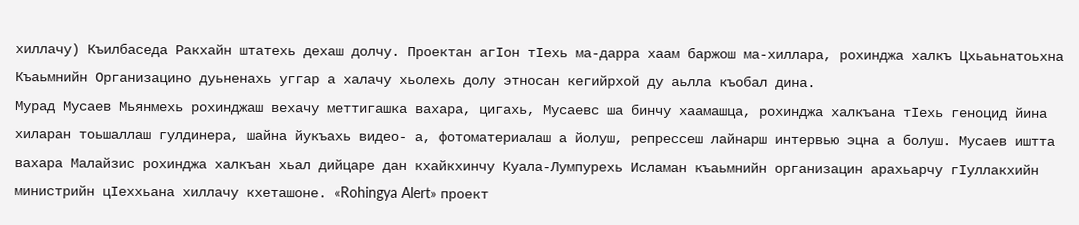хиллачу) Къилбаседа Ракхайн штатехь дехаш долчу. Проектан агӀон тӀехь ма-дарра хаам баржош ма-хиллара, рохинджа халкъ Цхьаьнатоьхна Къаьмнийн Организацино дуьненахь уггар а халачу хьолехь долу этносан кегийрхой ду аьлла къобал дина.
Мурад Мусаев Мьянмехь рохинджаш вехачу меттигашка вахара, цигахь, Мусаевс ша бинчу хаамашца, рохинджа халкъана тӀехь геноцид йина хиларан тоьшаллаш гулдинера, шайна йукъахь видео- а, фотоматериалаш а йолуш, репрессеш лайнарш интервью эцна а болуш. Мусаев иштта вахара Малайзис рохинджа халкъан хьал дийцаре дан кхайкхинчу Куала-Лумпурехь Исламан къаьмнийн организацин арахьарчу гӀуллакхийн министрийн цӀеххьана хиллачу кхеташоне. «Rohingya Alert» проект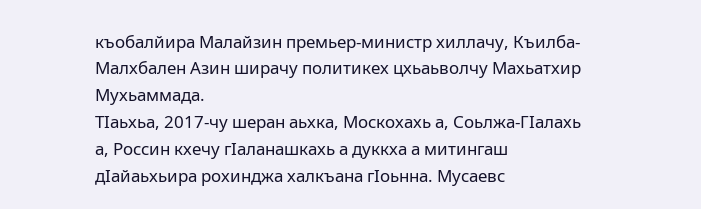къобалйира Малайзин премьер-министр хиллачу, Къилба-Малхбален Азин ширачу политикех цхьаьволчу Махьатхир Мухьаммада.
ТӀаьхьа, 2017-чу шеран аьхка, Москохахь а, Соьлжа-ГӀалахь а, Россин кхечу гӀаланашкахь а дуккха а митингаш дӀайаьхьира рохинджа халкъана гӀоьнна. Мусаевс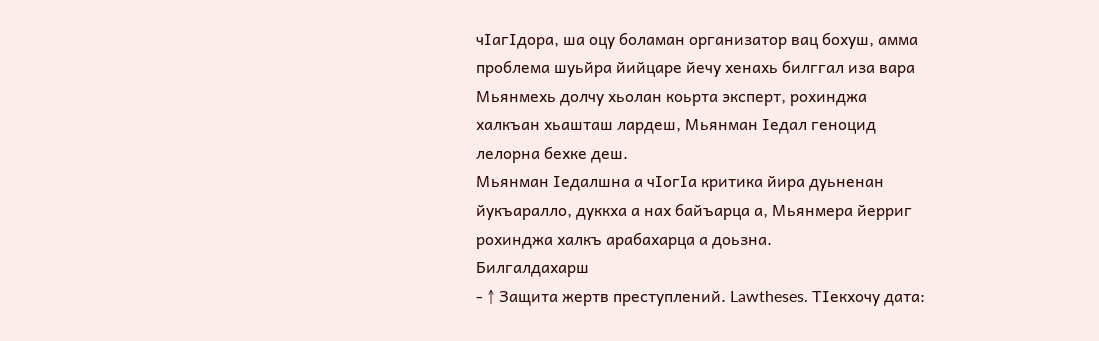чӀагӀдора, ша оцу боламан организатор вац бохуш, амма проблема шуьйра йийцаре йечу хенахь билггал иза вара Мьянмехь долчу хьолан коьрта эксперт, рохинджа халкъан хьашташ лардеш, Мьянман Ӏедал геноцид лелорна бехке деш.
Мьянман Ӏедалшна а чӀогӀа критика йира дуьненан йукъаралло, дуккха а нах байъарца а, Мьянмера йерриг рохинджа халкъ арабахарца а доьзна.
Билгалдахарш
- ↑ Защита жертв преступлений. Lawtheses. ТӀекхочу дата: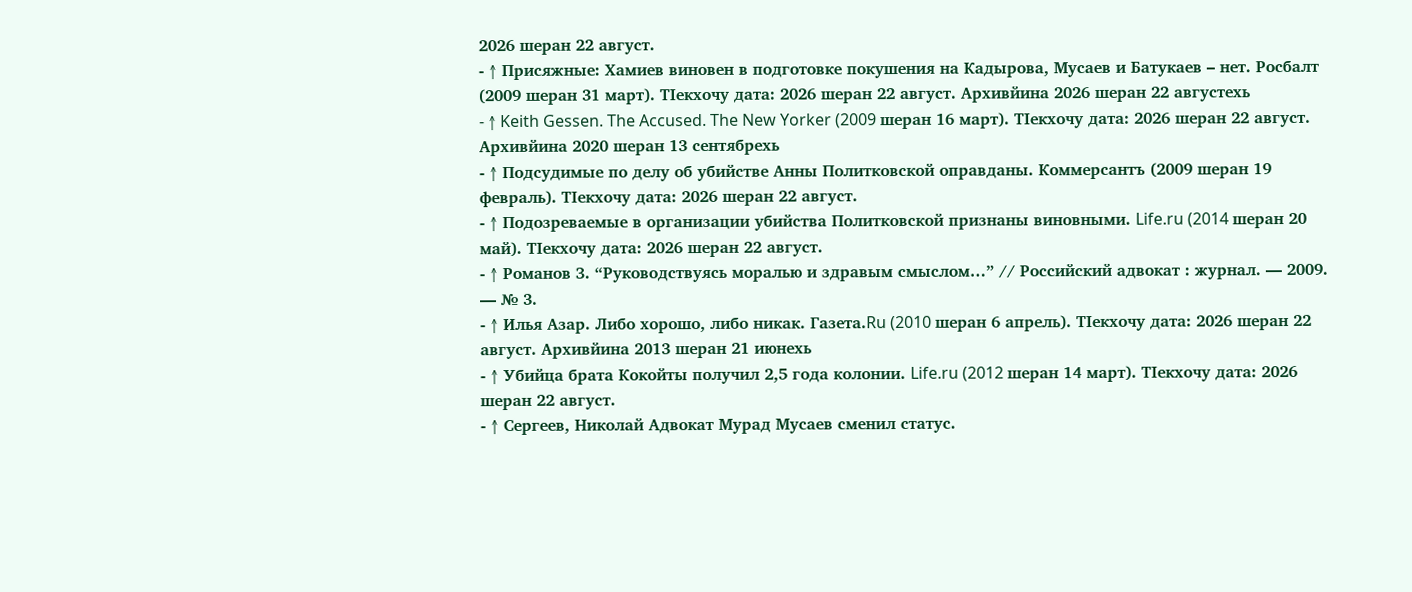2026 шеран 22 август.
- ↑ Присяжные: Хамиев виновен в подготовке покушения на Кадырова, Мусаев и Батукаев – нет. Росбалт (2009 шеран 31 март). ТӀекхочу дата: 2026 шеран 22 август. Архивйина 2026 шеран 22 августехь
- ↑ Keith Gessen. The Accused. The New Yorker (2009 шеран 16 март). ТӀекхочу дата: 2026 шеран 22 август. Архивйина 2020 шеран 13 сентябрехь
- ↑ Подсудимые по делу об убийстве Анны Политковской оправданы. Коммерсантъ (2009 шеран 19 февраль). ТӀекхочу дата: 2026 шеран 22 август.
- ↑ Подозреваемые в организации убийства Политковской признаны виновными. Life.ru (2014 шеран 20 май). ТӀекхочу дата: 2026 шеран 22 август.
- ↑ Романов З. “Руководствуясь моралью и здравым смыслом…” // Российский адвокат : журнал. — 2009. — № 3.
- ↑ Илья Азар. Либо хорошо, либо никак. Газета.Ru (2010 шеран 6 апрель). ТӀекхочу дата: 2026 шеран 22 август. Архивйина 2013 шеран 21 июнехь
- ↑ Убийца брата Кокойты получил 2,5 года колонии. Life.ru (2012 шеран 14 март). ТӀекхочу дата: 2026 шеран 22 август.
- ↑ Сергеев, Николай Адвокат Мурад Мусаев сменил статус.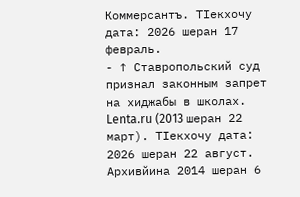Коммерсантъ. ТӀекхочу дата: 2026 шеран 17 февраль.
- ↑ Ставропольский суд признал законным запрет на хиджабы в школах. Lenta.ru (2013 шеран 22 март). ТӀекхочу дата: 2026 шеран 22 август. Архивйина 2014 шеран 6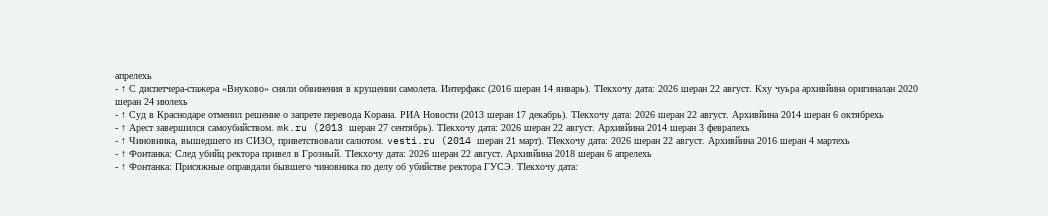апрелехь
- ↑ С диспетчера-стажера «Внуково» сняли обвинения в крушении самолета. Интерфакс (2016 шеран 14 январь). ТӀекхочу дата: 2026 шеран 22 август. Кху чуьра архивйина оригиналан 2020 шеран 24 июлехь
- ↑ Суд в Краснодаре отменил решение о запрете перевода Корана. РИА Новости (2013 шеран 17 декабрь). ТӀекхочу дата: 2026 шеран 22 август. Архивйина 2014 шеран 6 октябрехь
- ↑ Арест завершился самоубийством. mk.ru (2013 шеран 27 сентябрь). ТӀекхочу дата: 2026 шеран 22 август. Архивйина 2014 шеран 3 февралехь
- ↑ Чиновника, вышедшего из СИЗО, приветствовали салютом. vesti.ru (2014 шеран 21 март). ТӀекхочу дата: 2026 шеран 22 август. Архивйина 2016 шеран 4 мартехь
- ↑ Фонтанка: След убийц ректора привел в Грозный. ТӀекхочу дата: 2026 шеран 22 август. Архивйина 2018 шеран 6 апрелехь
- ↑ Фонтанка: Присяжные оправдали бывшего чиновника по делу об убийстве ректора ГУСЭ. ТӀекхочу дата: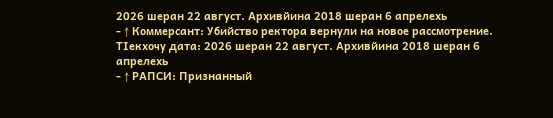2026 шеран 22 август. Архивйина 2018 шеран 6 апрелехь
- ↑ Коммерсант: Убийство ректора вернули на новое рассмотрение. ТӀекхочу дата: 2026 шеран 22 август. Архивйина 2018 шеран 6 апрелехь
- ↑ РАПСИ: Признанный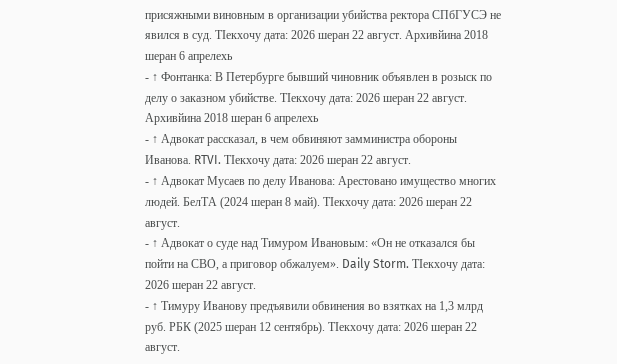присяжными виновным в организации убийства ректора СПбГУСЭ не явился в суд. ТӀекхочу дата: 2026 шеран 22 август. Архивйина 2018 шеран 6 апрелехь
- ↑ Фонтанка: В Петербурге бывший чиновник объявлен в розыск по делу о заказном убийстве. ТӀекхочу дата: 2026 шеран 22 август. Архивйина 2018 шеран 6 апрелехь
- ↑ Адвокат рассказал, в чем обвиняют замминистра обороны Иванова. RTVI. ТӀекхочу дата: 2026 шеран 22 август.
- ↑ Адвокат Мусаев по делу Иванова: Арестовано имущество многих людей. БелТА (2024 шеран 8 май). ТӀекхочу дата: 2026 шеран 22 август.
- ↑ Адвокат о суде над Тимуром Ивановым: «Он не отказался бы пойти на СВО, а приговор обжалуем». Daily Storm. ТӀекхочу дата: 2026 шеран 22 август.
- ↑ Тимуру Иванову предъявили обвинения во взятках на 1,3 млрд руб. РБК (2025 шеран 12 сентябрь). ТӀекхочу дата: 2026 шеран 22 август.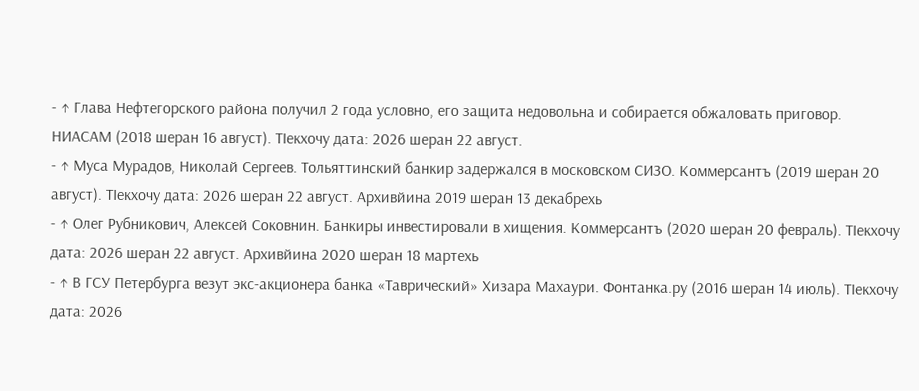- ↑ Глава Нефтегорского района получил 2 года условно, его защита недовольна и собирается обжаловать приговор. НИАСАМ (2018 шеран 16 август). ТӀекхочу дата: 2026 шеран 22 август.
- ↑ Муса Мурадов, Николай Сергеев. Тольяттинский банкир задержался в московском СИЗО. Коммерсантъ (2019 шеран 20 август). ТӀекхочу дата: 2026 шеран 22 август. Архивйина 2019 шеран 13 декабрехь
- ↑ Олег Рубникович, Алексей Соковнин. Банкиры инвестировали в хищения. Коммерсантъ (2020 шеран 20 февраль). ТӀекхочу дата: 2026 шеран 22 август. Архивйина 2020 шеран 18 мартехь
- ↑ В ГСУ Петербурга везут экс-акционера банка «Таврический» Хизара Махаури. Фонтанка.ру (2016 шеран 14 июль). ТӀекхочу дата: 2026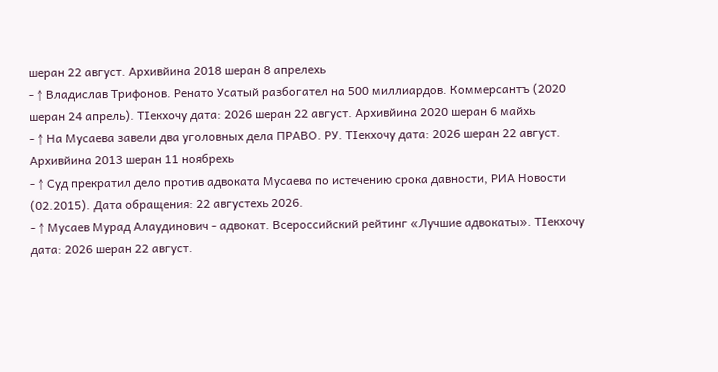шеран 22 август. Архивйина 2018 шеран 8 апрелехь
- ↑ Владислав Трифонов. Ренато Усатый разбогател на 500 миллиардов. Коммерсантъ (2020 шеран 24 апрель). ТӀекхочу дата: 2026 шеран 22 август. Архивйина 2020 шеран 6 майхь
- ↑ На Мусаева завели два уголовных дела ПРАВО. РУ. ТӀекхочу дата: 2026 шеран 22 август. Архивйина 2013 шеран 11 ноябрехь
- ↑ Суд прекратил дело против адвоката Мусаева по истечению срока давности, РИА Новости (02.2015). Дата обращения: 22 августехь 2026.
- ↑ Мусаев Мурад Алаудинович - адвокат. Всероссийский рейтинг «Лучшие адвокаты». ТӀекхочу дата: 2026 шеран 22 август.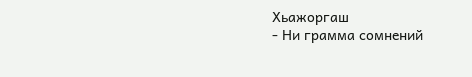Хьажоргаш
- Ни грамма сомнений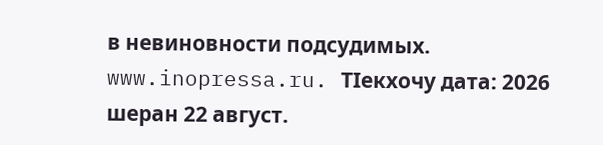в невиновности подсудимых. www.inopressa.ru. ТӀекхочу дата: 2026 шеран 22 август.